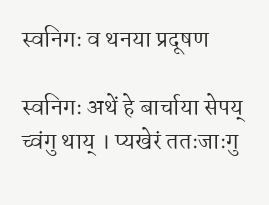स्वनिगः व थनया प्रदूषण

स्वनिगः अथें हे बार्चाया सेपय् च्वंगु थाय् । प्यखेरं ततःजाःगु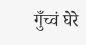गुँच्वं घेरे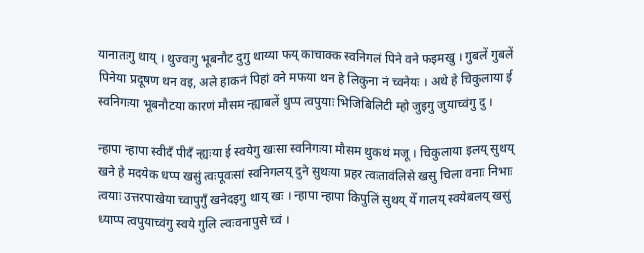यानातःगु थाय् । थुज्वःगु भूबनौट दुगु थाय्या फय् काचाक्क स्वनिगलं पिने वने फइमखु । गुबलें गुबलें पिनेया प्रदूषण थन वइ, अले हाकनं पिहां वने मफया थन हे लिकुना नं च्वनेयः । अथे हे चिकुलाया ई स्वनिगःया भूबनौटया कारणं मौसम न्ह्याबलें धुप्प त्वपुयाः भिजिबिलिटी म्हो जुइगु जुयाच्वंगु दु ।

न्हापा न्हापा स्वीदँ पीदँ न्ह्यःया ई स्वयेगु खःसा स्वनिगःया मौसम थुकथं मजू । चिकुलाया इलय् सुथय् खने हे मदयेक धप्प खसुं त्वःपूवःसां स्वनिगलय् दुने सुथःया प्रहर त्वःतावंलिसे खसु चिला वनाः निभाः त्वयाः उत्तरपाखेया च्वापुगुँ खनेदइगु थाय् खः । न्हापा न्हापा किपुलिं सुथय् येँ गालय् स्वयेबलय् खसुं ध्याप्प त्वपुयाच्वंगु स्वये गुलि ल्वःवनापुसे च्वं ।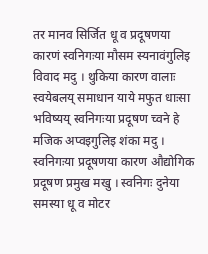तर मानव सिर्जित धू व प्रदूषणया कारणं स्वनिगःया मौसम स्यनावंगुलिइ विवाद मदु । थुकिया कारण वालाः स्वयेबलय् समाधान याये मफुत धाःसा भविष्यय् स्वनिगःया प्रदूषण च्वने हे मजिक अप्वइगुलिइ शंका मदु । स्वनिगःया प्रदूषणया कारण औद्योगिक प्रदूषण प्रमुख मखु । स्वनिगः दुनेया समस्या धू व मोटर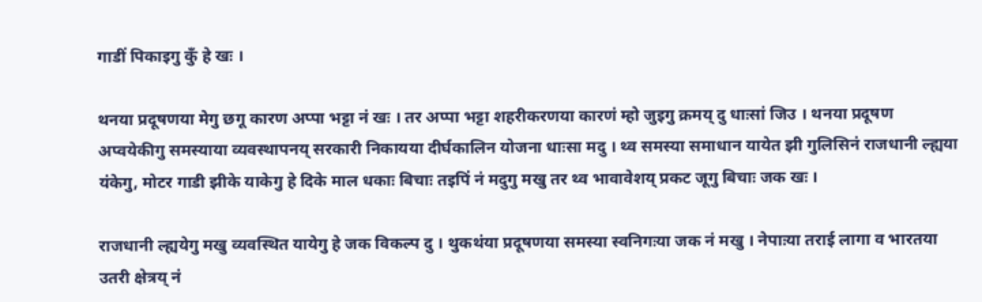गाडीं पिकाइगु कुँ हे खः ।

थनया प्रदूषणया मेगु छगू कारण अप्पा भट्टा नं खः । तर अप्पा भट्टा शहरीकरणया कारणं म्हो जुइगु क्रमय् दु धाःसां जिउ । थनया प्रदूषण अप्वयेकीगु समस्याया व्यवस्थापनय् सरकारी निकायया दीर्घकालिन योजना धाःसा मदु । थ्व समस्या समाधान यायेत झी गुलिसिनं राजधानी ल्ह्यया यंकेगु, मोटर गाडी झीके याकेगु हे दिके माल धकाः बिचाः तइपिं नं मदुगु मखु तर थ्व भावावेशय् प्रकट जूगु बिचाः जक खः ।

राजधानी ल्ह्ययेगु मखु व्यवस्थित यायेगु हे जक विकल्प दु । थुकथंया प्रदूषणया समस्या स्वनिगःया जक नं मखु । नेपाःया तराई लागा व भारतया उतरी क्षेत्रय् नं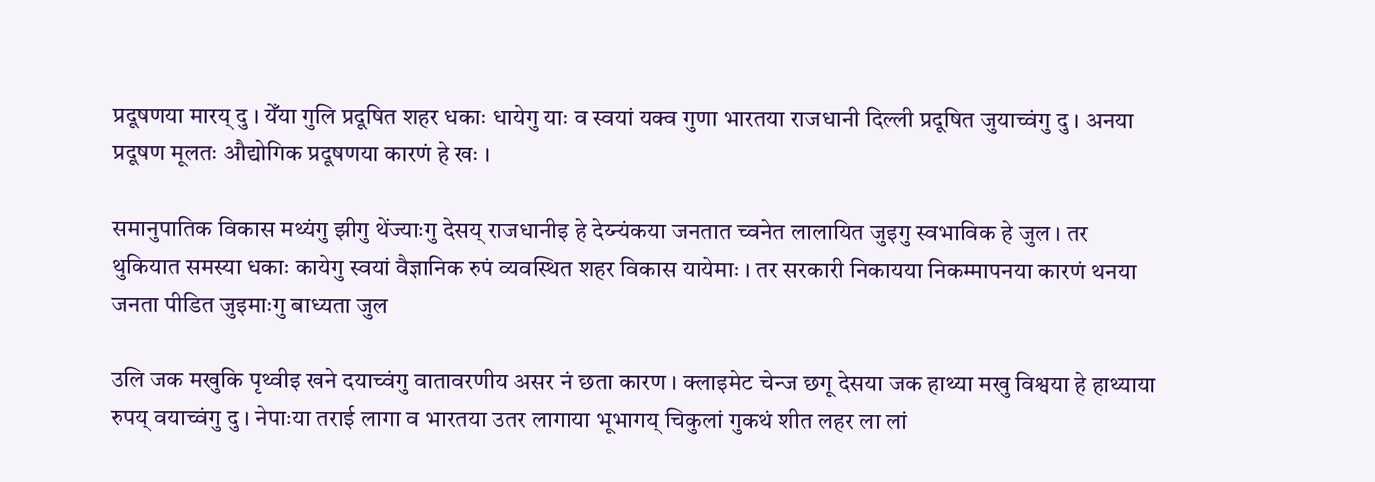प्रदूषणया मारय् दु । येँया गुलि प्रदूषित शहर धकाः धायेगु याः व स्वयां यक्व गुणा भारतया राजधानी दिल्ली प्रदूषित जुयाच्वंगु दु । अनया प्रदूषण मूलतः औद्योगिक प्रदूषणया कारणं हे खः ।

समानुपातिक विकास मथ्यंगु झीगु थेंज्याःगु देसय् राजधानीइ हे देय्न्यंकया जनतात च्वनेत लालायित जुइगु स्वभाविक हे जुल । तर थुकियात समस्या धकाः कायेगु स्वयां वैज्ञानिक रुपं व्यवस्थित शहर विकास यायेमाः । तर सरकारी निकायया निकम्मापनया कारणं थनया जनता पीडित जुइमाःगु बाध्यता जुल

उलि जक मखुकि पृथ्वीइ खने दयाच्वंगु वातावरणीय असर नं छता कारण । क्लाइमेट चेन्ज छगू देसया जक हाथ्या मखु विश्वया हे हाथ्याया रुपय् वयाच्वंगु दु । नेपाःया तराई लागा व भारतया उतर लागाया भूभागय् चिकुलां गुकथं शीत लहर ला लां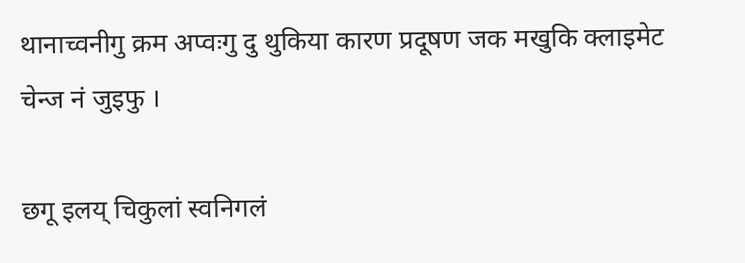थानाच्वनीगु क्रम अप्वःगु दु थुकिया कारण प्रदूषण जक मखुकि क्लाइमेट चेन्ज नं जुइफु ।

छगू इलय् चिकुलां स्वनिगलं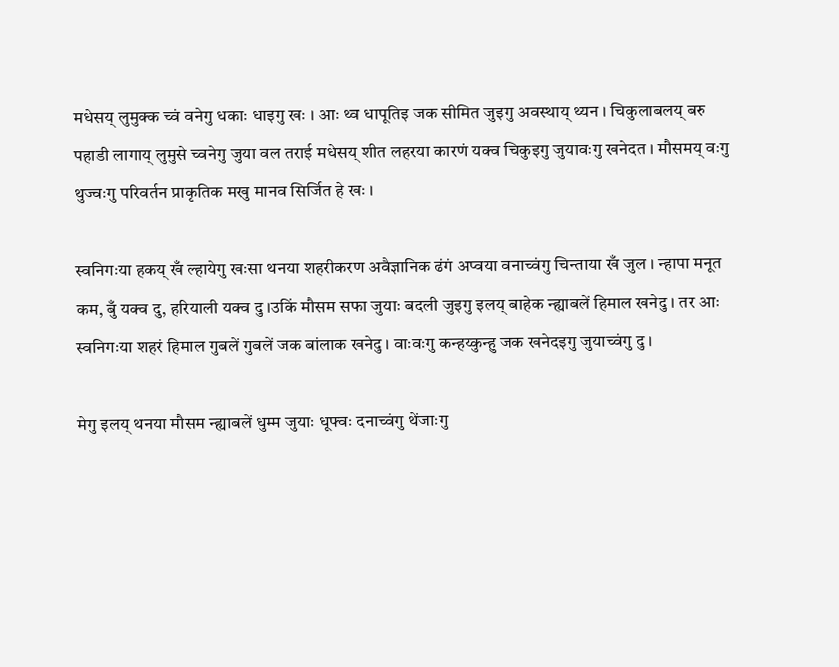मधेसय् लुमुक्क च्वं वनेगु धकाः धाइगु खः । आः थ्व धापूतिइ जक सीमित जुइगु अवस्थाय् थ्यन । चिकुलाबलय् बरु पहाडी लागाय् लुमुसे च्वनेगु जुया वल तराई मधेसय् शीत लहरया कारणं यक्व चिकुइगु जुयावःगु खनेदत । मौसमय् वःगु थुज्वःगु परिवर्तन प्राकृतिक मखु मानव सिर्जित हे खः ।

स्वनिगःया हकय् खँ ल्हायेगु खःसा थनया शहरीकरण अवैज्ञानिक ढंगं अप्वया वनाच्वंगु चिन्ताया खँ जुल । न्हापा मनूत कम, बुँ यक्व दु, हरियाली यक्व दु ।उकिं मौसम सफा जुयाः बदली जुइगु इलय् बाहेक न्ह्याबलें हिमाल खनेदु । तर आः स्वनिगःया शहरं हिमाल गुबलें गुबलें जक बांलाक खनेदु । वाःवःगु कन्हय्कुन्हु जक खनेदइगु जुयाच्वंगु दु ।

मेगु इलय् थनया मौसम न्ह्याबलें धुम्म जुयाः धूफ्वः दनाच्वंगु थेंजाःगु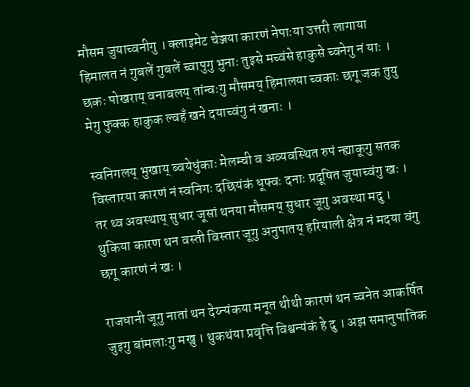मौसम जुयाच्वनीगु । क्लाइमेट चेञ्जया कारणं नेपाःया उत्तरी लागाया हिमालत नं गुबलें गुबलें च्वापुगु भुनाः तुइसे मच्वंसे हाकुसे च्वनेगु नं याः । छकः पोखराय् वनाबलय् तांन्वःगु मौसमय् हिमालया च्वकाः छगू जक तुयु मेगु फुक्क हाकुक ल्वहँ खने दयाच्वंगु नं खनाः ।

स्वनिगलय् भुखाय् ब्वयेधुंकाः मेलम्ची व अव्यवस्थित रुपं न्ह्याकूगु सतक विस्तारया कारणं नं स्वनिगः दछियंकं धूफ्वः दनाः प्रदूषित जुयाच्वंगु खः । तर थ्व अवस्थाय् सुधार जूसां थनया मौसमय् सुधार जूगु अवस्था मदु । थुकिया कारण थन वस्ती विस्तार जूगु अनुपातय् हरियाली क्षेत्र नं मदया वंगु छगू कारणं नं खः ।

राजधानी जूगु नातां थन देय्न्यंकया मनूत थीथी कारणं थन च्वनेत आकर्षित जुइगु बांमलाःगु मखु । थुकथंया प्रवृत्ति विश्वन्यंकं हे दु । अझ समानुपातिक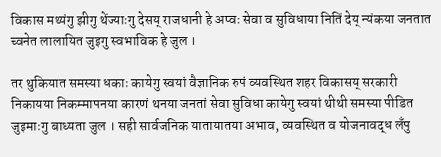विकास मथ्यंगु झीगु थेंज्याःगु देसय् राजधानी हे अप्वः सेवा व सुविधाया नितिं देय् न्यंकया जनतात च्वनेत लालायित जुइगु स्वभाविक हे जुल ।

तर थुकियात समस्या धकाः कायेगु स्वयां वैज्ञानिक रुपं व्यवस्थित शहर विकासय् सरकारी निकायया निकम्मापनया कारणं थनया जनतां सेवा सुविधा कायेगु स्वयां थीथी समस्या पीडित जुइमाःगु बाध्यता जुल । सही सार्वजनिक यातायातया अभाव, व्यवस्थित व योजनावद्ध लँपु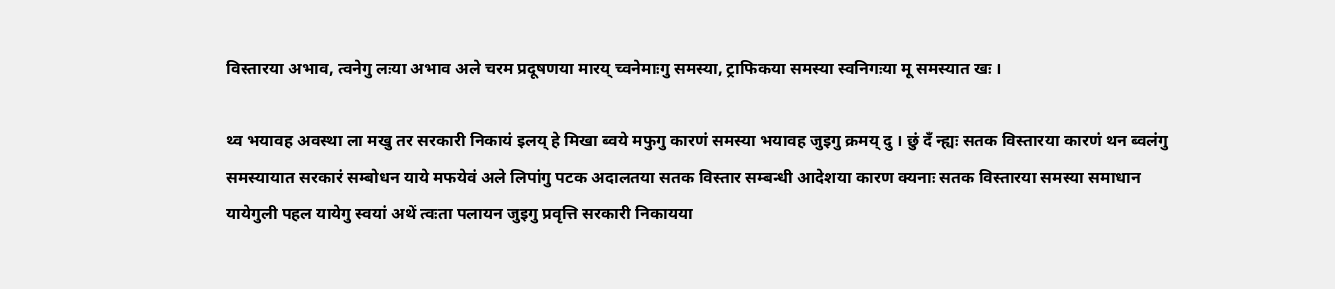विस्तारया अभाव, त्वनेगु लःया अभाव अले चरम प्रदूषणया मारय् च्वनेमाःगु समस्या, ट्राफिकया समस्या स्वनिगःया मू समस्यात खः ।

थ्व भयावह अवस्था ला मखु तर सरकारी निकायं इलय् हे मिखा ब्वये मफुगु कारणं समस्या भयावह जुइगु क्रमय् दु । छुं दँ न्ह्यः सतक विस्तारया कारणं थन ब्वलंगु समस्यायात सरकारं सम्बोधन याये मफयेवं अले लिपांगु पटक अदालतया सतक विस्तार सम्बन्धी आदेशया कारण क्यनाः सतक विस्तारया समस्या समाधान यायेगुली पहल यायेगु स्वयां अथें त्वःता पलायन जुइगु प्रवृत्ति सरकारी निकायया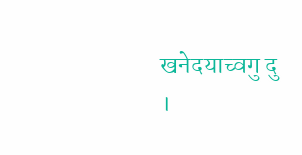खनेदयाच्वगु दु ।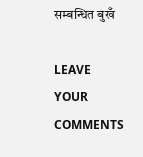सम्बन्धित बुखँ

LEAVE YOUR COMMENTS